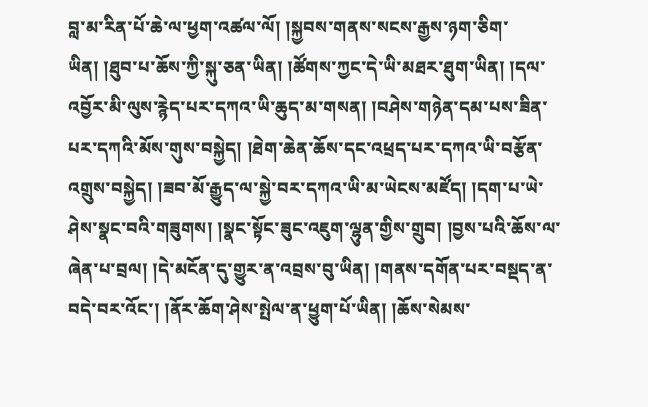བླ་མ་རིན་པོ་ཆེ་ལ་ཕྱག་འཚལ་ལོ། །སྐྱབས་གནས་སངས་རྒྱས་ཉག་ཅིག་ཡིན། །ཐུབ་པ་ཆོས་ཀྱི་སྐུ་ཅན་ཡིན། །ཚོགས་ཀྱང་དེ་ཡི་མཐར་ཐུག་ཡིན། །དལ་འབྱོར་མི་ལུས་རྙེད་པར་དཀའ་ཡི་ཆུད་མ་གསན། །བཤེས་གཉེན་དམ་པས་ཟིན་པར་དཀའི་མོས་གུས་བསྐྱེད། །ཐེག་ཆེན་ཆོས་དང་འཕྲད་པར་དཀའ་ཡི་བརྩོན་འགྲུས་བསྐྱེད། །ཟབ་མོ་རྒྱུད་ལ་སྐྱེ་བར་དཀའ་ཡི་མ་ཡེངས་མཛོད། །དག་པ་ཡེ་ཤེས་སྣང་བའི་གཟུགས། །སྣང་སྟོང་ཟུང་འཇུག་ལྷུན་གྱིས་གྲུབ། །བྱས་པའི་ཆོས་ལ་ཞེན་པ་བྲལ། །དེ་མངོན་དུ་གྱུར་ན་འབྲས་བུ་ཡིན། །གནས་དགོན་པར་བསྡད་ན་བདེ་བར་འོང་། །ནོར་ཆོག་ཤེས་སྤེལ་ན་ཕྱུག་པོ་ཡིན། །ཆོས་སེམས་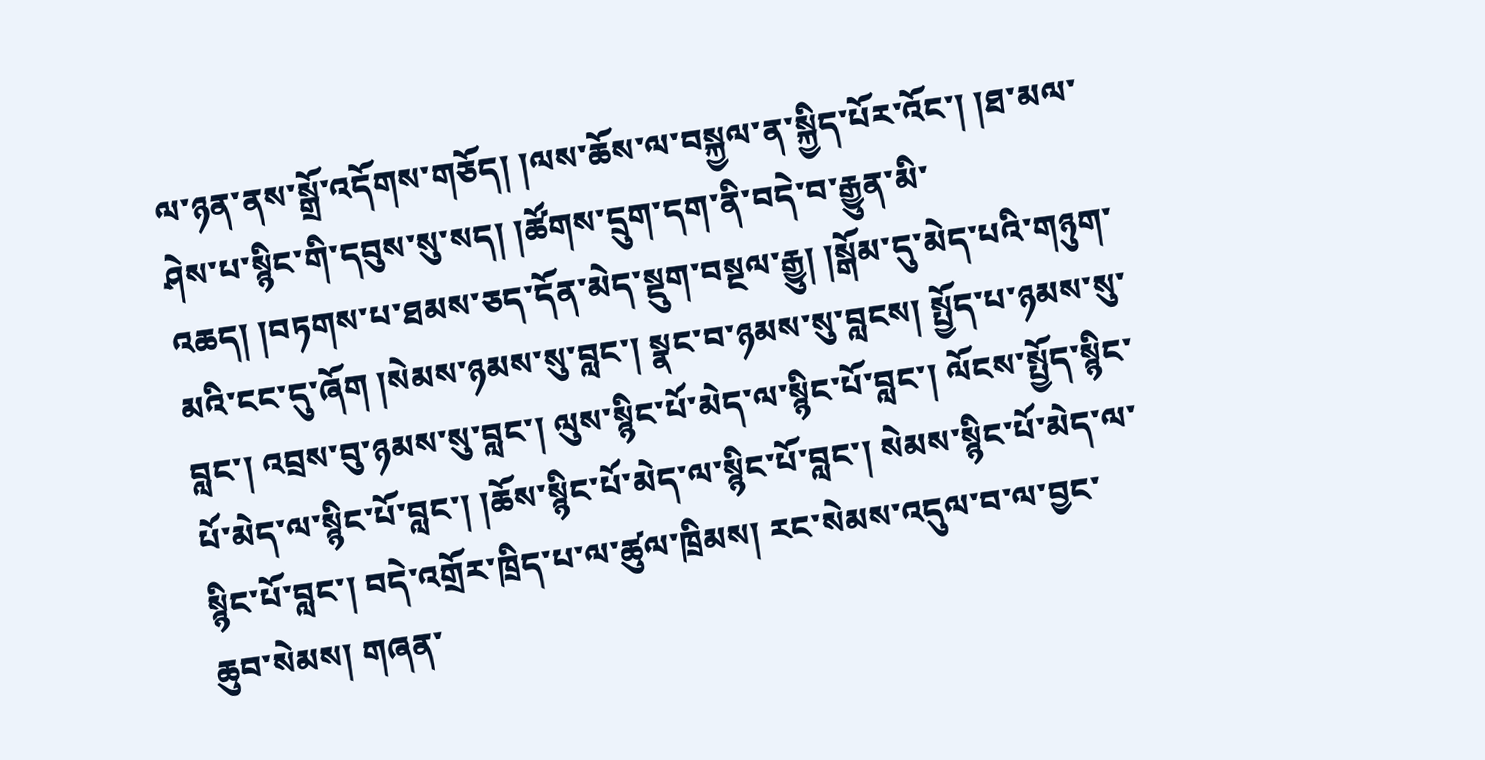ལ་ཉན་ནས་སྒྲོ་འདོགས་གཅོད། །ལས་ཆོས་ལ་བསྐྱལ་ན་སྐྱིད་པོར་འོང་། །ཐ་མལ་ཤེས་པ་སྙིང་གི་དབུས་སུ་སད། །ཚོགས་དྲུག་དག་ནི་བདེ་བ་རྒྱུན་མི་འཆད། །བཏགས་པ་ཐམས་ཅད་དོན་མེད་སྡུག་བསྔལ་རྒྱུ། །སྒོམ་དུ་མེད་པའི་གཉུག་མའི་ངང་དུ་ཞོག །སེམས་ཉམས་སུ་བླང་། སྣང་བ་ཉམས་སུ་བླངས། སྤྱོད་པ་ཉམས་སུ་བླང་། འབྲས་བུ་ཉམས་སུ་བླང་། ལུས་སྙིང་པོ་མེད་ལ་སྙིང་པོ་བླང་། ལོངས་སྤྱོད་སྙིང་པོ་མེད་ལ་སྙིང་པོ་བླང་། །ཆོས་སྙིང་པོ་མེད་ལ་སྙིང་པོ་བླང་། སེམས་སྙིང་པོ་མེད་ལ་སྙིང་པོ་བླང་། བདེ་འགྲོར་ཁྲིད་པ་ལ་ཚུལ་ཁྲིམས། རང་སེམས་འདུལ་བ་ལ་བྱང་ཆུབ་སེམས། གཞན་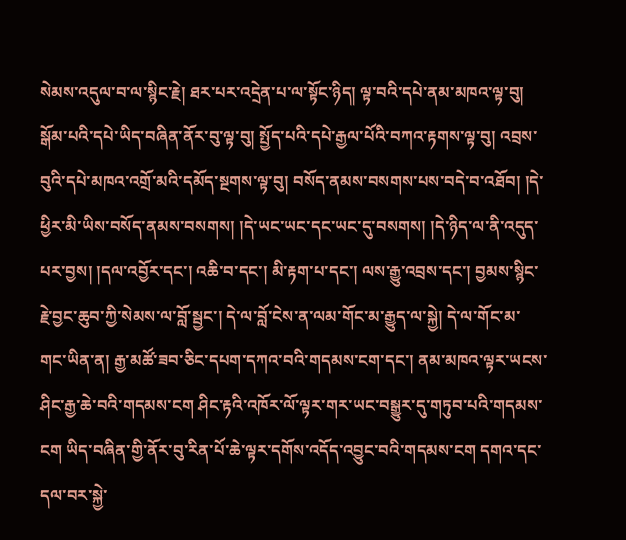སེམས་འདུལ་བ་ལ་སྙིང་རྗེ། ཐར་པར་འདྲེན་པ་ལ་སྟོང་ཉིད། ལྟ་བའི་དཔེ་ནམ་མཁའ་ལྟ་བུ། སྒོམ་པའི་དཔེ་ཡིད་བཞིན་ནོར་བུ་ལྟ་བུ། སྤྱོད་པའི་དཔེ་རྒྱལ་པོའི་བཀའ་རྟགས་ལྟ་བུ། འབྲས་བུའི་དཔེ་མཁའ་འགྲོ་མའི་དམོད་སྔགས་ལྟ་བུ། བསོད་ནམས་བསགས་པས་བདེ་བ་འཐོབ། །དེ་ཕྱིར་མི་ཡིས་བསོད་ནམས་བསགས། །དེ་ཡང་ཡང་དང་ཡང་དུ་བསགས། །དེ་ཉིད་ལ་ནི་འདུད་པར་བྱས། །དལ་འབྱོར་དང་། འཆི་བ་དང་། མི་རྟག་པ་དང་། ལས་རྒྱུ་འབྲས་དང་། བྱམས་སྙིང་རྗེ་བྱང་ཆུབ་ཀྱི་སེམས་ལ་བློ་སྦྱང་། དེ་ལ་བློ་ངེས་ན་ལམ་གོང་མ་རྒྱུད་ལ་སྐྱེ། དེ་ལ་གོང་མ་གང་ཡིན་ན། རྒྱ་མཚོ་ཟབ་ཅིང་དཔག་དཀའ་བའི་གདམས་ངག་དང་། ནམ་མཁའ་ལྟར་ཡངས་ཤིང་རྒྱ་ཆེ་བའི་གདམས་ངག ཤིང་རྟའི་འཁོར་ལོ་ལྟར་གར་ཡང་བསྒྱུར་དུ་གཏུབ་པའི་གདམས་ངག ཡིད་བཞིན་གྱི་ནོར་བུ་རིན་པོ་ཆེ་ལྟར་དགོས་འདོད་འབྱུང་བའི་གདམས་ངག དགའ་དང་དལ་བར་སྐྱེ་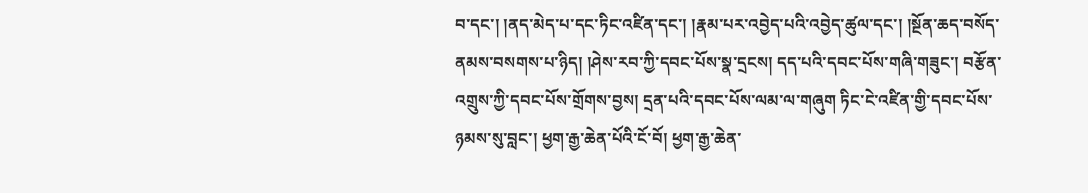བ་དང་། །ནད་མེད་པ་དང་ཏིང་འཛིན་དང་། །རྣམ་པར་འབྱེད་པའི་འབྱེད་ཚུལ་དང་། །སྔོན་ཆད་བསོད་ནམས་བསགས་པ་ཉིད། །ཤེས་རབ་ཀྱི་དབང་པོས་སྣ་དྲངས། དད་པའི་དབང་པོས་གཞི་གཟུང་། བརྩོན་འགྲུས་ཀྱི་དབང་པོས་གྲོགས་བྱས། དྲན་པའི་དབང་པོས་ལམ་ལ་གཞུག ཏིང་ངེ་འཛིན་གྱི་དབང་པོས་ཉམས་སུ་བླང་། ཕྱག་རྒྱ་ཆེན་པོའི་ངོ་བོ། ཕྱག་རྒྱ་ཆེན་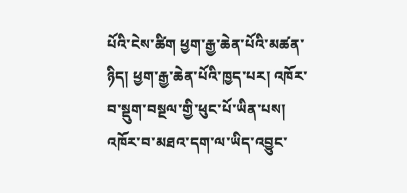པོའི་ངེས་ཚིག ཕྱག་རྒྱ་ཆེན་པོའི་མཚན་ཉིད། ཕྱག་རྒྱ་ཆེན་པོའི་ཁྱད་པར། འཁོར་བ་སྡུག་བསྔལ་གྱི་ཕུང་པོ་ཡིན་པས། འཁོར་བ་མཐའ་དག་ལ་ཡིད་འབྱུང་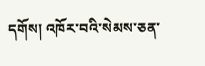དགོས། འཁོར་བའི་སེམས་ཅན་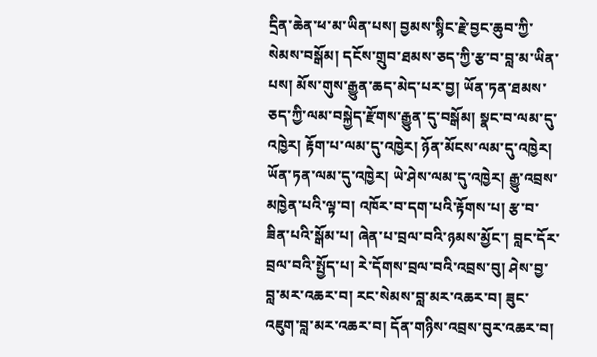དྲིན་ཆེན་ཕ་མ་ཡིན་པས། བྱམས་སྙིང་རྗེ་བྱང་ཆུབ་ཀྱི་སེམས་བསྒོམ། དངོས་གྲུབ་ཐམས་ཅད་ཀྱི་རྩ་བ་བླ་མ་ཡིན་པས། མོས་གུས་རྒྱུན་ཆད་མེད་པར་བྱ། ཡོན་ཏན་ཐམས་ཅད་ཀྱི་ལམ་བསྐྱེད་རྫོགས་རྒྱུན་དུ་བསྒོམ། སྣང་བ་ལམ་དུ་འཁྱེར། རྟོག་པ་ལམ་དུ་འཁྱེར། ཉོན་མོངས་ལམ་དུ་འཁྱེར། ཡོན་ཏན་ལམ་དུ་འཁྱེར། ཡེ་ཤེས་ལམ་དུ་འཁྱེར། རྒྱུ་འབྲས་མཁྱེན་པའི་ལྟ་བ། འཁོར་བ་དག་པའི་རྟོགས་པ། རྩ་བ་ཟིན་པའི་སྒོམ་པ། ཞེན་པ་བྲལ་བའི་ཉམས་མྱོང་། བླང་དོར་བྲལ་བའི་སྤྱོད་པ། རེ་དོགས་བྲལ་བའི་འབྲས་བུ། ཤེས་བྱ་བླ་མར་འཆར་བ། རང་སེམས་བླ་མར་འཆར་བ། ཟུང་འཇུག་བླ་མར་འཆར་བ། དོན་གཉིས་འབྲས་བུར་འཆར་བ།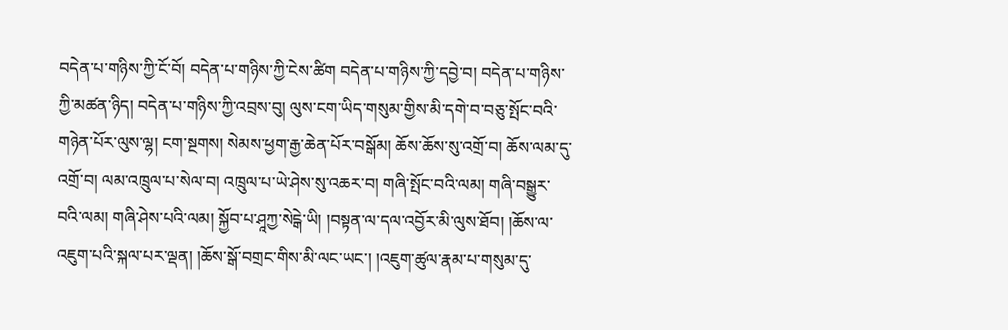བདེན་པ་གཉིས་ཀྱི་ངོ་བོ། བདེན་པ་གཉིས་ཀྱི་ངེས་ཚིག བདེན་པ་གཉིས་ཀྱི་དབྱེ་བ། བདེན་པ་གཉིས་ཀྱི་མཚན་ཉིད། བདེན་པ་གཉིས་ཀྱི་འབྲས་བུ། ལུས་ངག་ཡིད་གསུམ་གྱིས་མི་དགེ་བ་བཅུ་སྤོང་བའི་གཉེན་པོར་ལུས་ལྷ། ངག་སྔགས། སེམས་ཕྱག་རྒྱ་ཆེན་པོར་བསྒོམ། ཆོས་ཆོས་སུ་འགྲོ་བ། ཆོས་ལམ་དུ་འགྲོ་བ། ལམ་འཁྲུལ་པ་སེལ་བ། འཁྲུལ་པ་ཡེ་ཤེས་སུ་འཆར་བ། གཞི་སྤོང་བའི་ལམ། གཞི་བསྒྱུར་བའི་ལམ། གཞི་ཤེས་པའི་ལམ། སྐྱོབ་པ་ཤཱཀྱ་སེངྒེ་ཡི། །བསྟན་ལ་དལ་འབྱོར་མི་ལུས་ཐོབ། །ཆོས་ལ་འཇུག་པའི་སྐལ་པར་ལྡན། །ཆོས་སྒོ་བགྲང་གིས་མི་ལང་ཡང་། །འཇུག་ཚུལ་རྣམ་པ་གསུམ་དུ་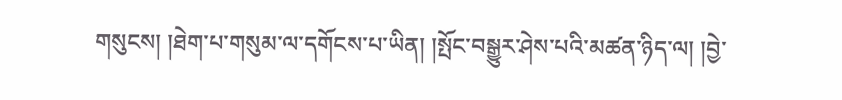གསུངས། །ཐེག་པ་གསུམ་ལ་དགོངས་པ་ཡིན། །སྤོང་བསྒྱུར་ཤེས་པའི་མཚན་ཉིད་ལ། །བྱེ་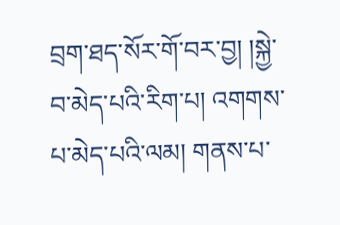བྲག་ཐད་སོར་གོ་བར་བྱ། །སྐྱེ་བ་མེད་པའི་རིག་པ། འགགས་པ་མེད་པའི་ལམ། གནས་པ་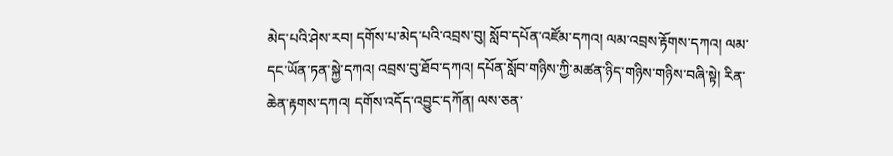མེད་པའི་ཤེས་རབ། དགོས་པ་མེད་པའི་འབྲས་བུ། སློབ་དཔོན་འཛོམ་དཀའ། ལམ་འབྲས་རྟོགས་དཀའ། ལམ་དང་ཡོན་ཏན་སྐྱེ་དཀའ། འབྲས་བུ་ཐོབ་དཀའ། དཔོན་སློབ་གཉིས་ཀྱི་མཚན་ཉིད་གཉིས་གཉིས་བཞི་སྟེ། རིན་ཆེན་རྟགས་དཀའ། དགོས་འདོད་འབྱུང་དཀོན། ལས་ཅན་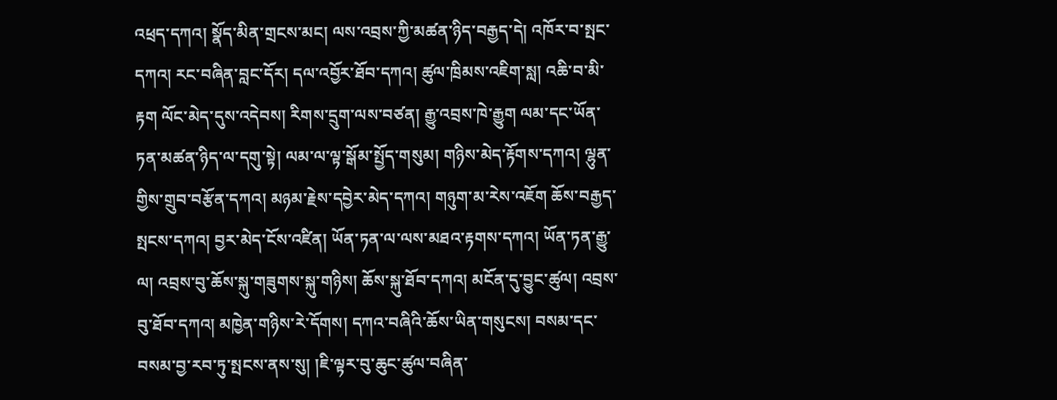འཕྲད་དཀའ། སྣོད་མིན་གྲངས་མང། ལས་འབྲས་ཀྱི་མཚན་ཉིད་བརྒྱད་དེ། འཁོར་བ་སྤང་དཀའ། རང་བཞིན་བླང་དོར། དལ་འབྱོར་ཐོབ་དཀའ། ཚུལ་ཁྲིམས་འཇིག་སླ། འཆི་བ་མི་རྟག ལོང་མེད་དུས་འདེབས། རིགས་དྲུག་ལས་བཙན། རྒྱུ་འབྲས་ཁེ་རྒྱུག ལམ་དང་ཡོན་ཏན་མཚན་ཉིད་ལ་དགུ་སྟེ། ལམ་ལ་ལྟ་སྒོམ་སྤྱོད་གསུམ། གཉིས་མེད་རྟོགས་དཀའ། ལྷུན་གྱིས་གྲུབ་བརྩོན་དཀའ། མཉམ་རྗེས་དབྱེར་མེད་དཀའ། གཉུག་མ་རེས་འཇོག ཆོས་བརྒྱད་སྤངས་དཀའ། བྱར་མེད་ངོས་འཛིན། ཡོན་ཏན་ལ་ལས་མཐའ་རྟགས་དཀའ། ཡོན་ཏན་རྒྱུ་ལ། འབྲས་བུ་ཆོས་སྐུ་གཟུགས་སྐུ་གཉིས། ཆོས་སྐུ་ཐོབ་དཀའ། མངོན་དུ་བྱུང་ཚུལ། འབྲས་བུ་ཐོབ་དཀའ། མཁྱེན་གཉིས་རེ་དོགས། དཀའ་བཞིའི་ཆོས་ཡིན་གསུངས། བསམ་དང་བསམ་བྱ་རབ་ཏུ་སྤངས་ནས་སུ། །ཇི་ལྟར་བུ་ཆུང་ཚུལ་བཞིན་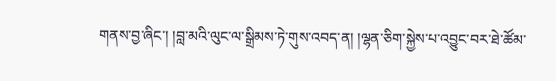གནས་བྱ་ཞིང་། །བླ་མའི་ལུང་ལ་སྒྲིམས་ཏེ་གུས་འབད་ན། །ལྷན་ཅིག་སྐྱེས་པ་འབྱུང་བར་ཐེ་ཚོམ་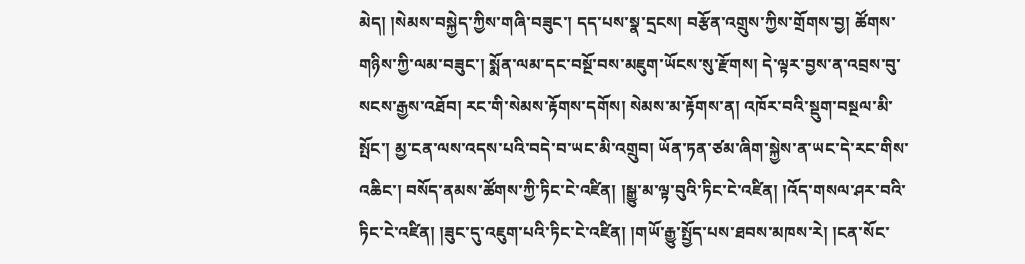མེད། །སེམས་བསྐྱེད་ཀྱིས་གཞི་བཟུང་། དད་པས་སྣ་དྲངས། བརྩོན་འགྲུས་ཀྱིས་གྲོགས་བྱ། ཚོགས་གཉིས་ཀྱི་ལམ་བཟུང་། སྨོན་ལམ་དང་བསྔོ་བས་མཇུག་ཡོངས་སུ་རྫོགས། དེ་ལྟར་བྱས་ན་འབྲས་བུ་སངས་རྒྱས་འཐོབ། རང་གི་སེམས་རྟོགས་དགོས། སེམས་མ་རྟོགས་ན། འཁོར་བའི་སྡུག་བསྔལ་མི་སྤོང་། མྱ་ངན་ལས་འདས་པའི་བདེ་བ་ཡང་མི་འགྲུབ། ཡོན་ཏན་ཙམ་ཞིག་སྐྱེས་ན་ཡང་དེ་རང་གིས་འཆིང་། བསོད་ནམས་ཚོགས་ཀྱི་ཏིང་ངེ་འཛིན། །སྒྱུ་མ་ལྟ་བུའི་ཏིང་ངེ་འཛིན། །འོད་གསལ་ཤར་བའི་ཏིང་ངེ་འཛིན། །ཟུང་དུ་འཇུག་པའི་ཏིང་ངེ་འཛིན། །གཡོ་རྒྱུ་སྤྱོད་པས་ཐབས་མཁས་རེ། །ངན་སོང་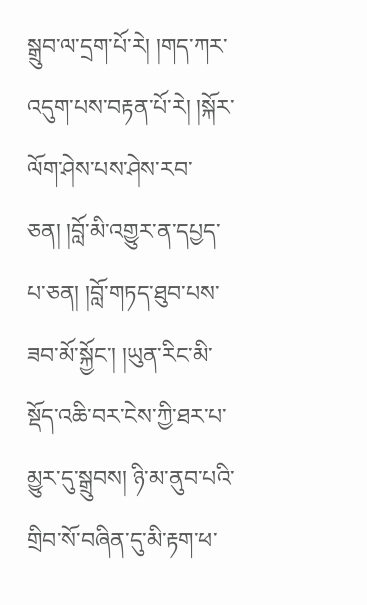སྒྲུབ་ལ་དྲག་པོ་རེ། །གད་ཀར་འདུག་པས་བརྟན་པོ་རེ། །སྐོར་ལོག་ཤེས་པས་ཤེས་རབ་ཅན། །བློ་མི་འགྱུར་ན་དཔྱད་པ་ཅན། །བློ་གཏད་ཐུབ་པས་ཟབ་མོ་སྐྱོང་། །ཡུན་རིང་མི་སྡོད་འཆི་བར་ངེས་ཀྱི་ཐར་པ་མྱུར་དུ་སྒྲུབས། ཉི་མ་ནུབ་པའི་གྲིབ་སོ་བཞིན་དུ་མི་རྟག་ཕ་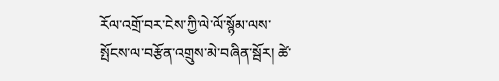རོལ་འགྲོ་བར་ངེས་ཀྱི་ལེ་ལོ་སྙོམ་ལས་སྤོངས་ལ་བརྩོན་འགྲུས་མེ་བཞིན་སྦོར། ཚེ་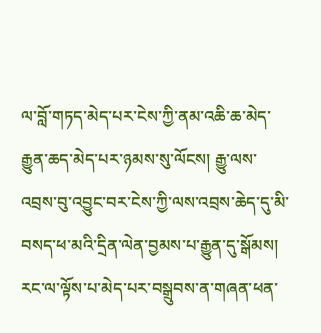ལ་བློ་གཏད་མེད་པར་ངེས་ཀྱི་ནམ་འཆི་ཆ་མེད་རྒྱུན་ཆད་མེད་པར་ཉམས་སུ་ལོངས། རྒྱུ་ལས་འབྲས་བུ་འབྱུང་བར་ངེས་ཀྱི་ལས་འབྲས་ཆེད་དུ་མི་བསད་ཕ་མའི་དྲིན་ལེན་བྱམས་པ་རྒྱུན་དུ་སྒོམས། རང་ལ་ལྟོས་པ་མེད་པར་བསྒྲུབས་ན་གཞན་ཕན་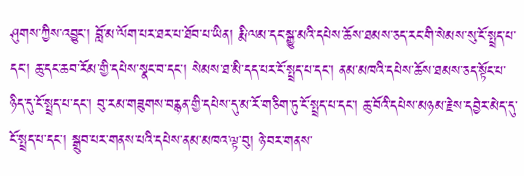ཤུགས་ཀྱིས་འབྱུང་། བློ་མ་ལོག་པར་ཐར་པ་ཐོབ་པ་ཡིན། རྨི་ལམ་དང་སྒྱུ་མའི་དཔེས་ཆོས་ཐམས་ཅད་རང་གི་སེམས་སུ་ངོ་སྤྲད་པ་དང་། ཆུ་དང་ཆབ་རོམ་གྱི་དཔེས་སྣང་བ་དང་། སེམས་ཐ་མི་དད་པར་ངོ་སྤྲད་པ་དང་། ནམ་མཁའི་དཔེས་ཆོས་ཐམས་ཅད་སྟོང་པ་ཉིད་དུ་ངོ་སྤྲད་པ་དང་། བུ་རམ་གཟུགས་བརྙན་གྱི་དཔེས་དུ་མ་རོ་གཅིག་ཏུ་ངོ་སྤྲད་པ་དང་། ཆུ་བོའི་དཔེས་མཉམ་རྗེས་དབྱེར་མེད་དུ་ངོ་སྤྲད་པ་དང་། སྒྲུབ་པར་གནས་པའི་དཔེས་ནམ་མཁའ་ལྟ་བུ། ཉེ་བར་གནས་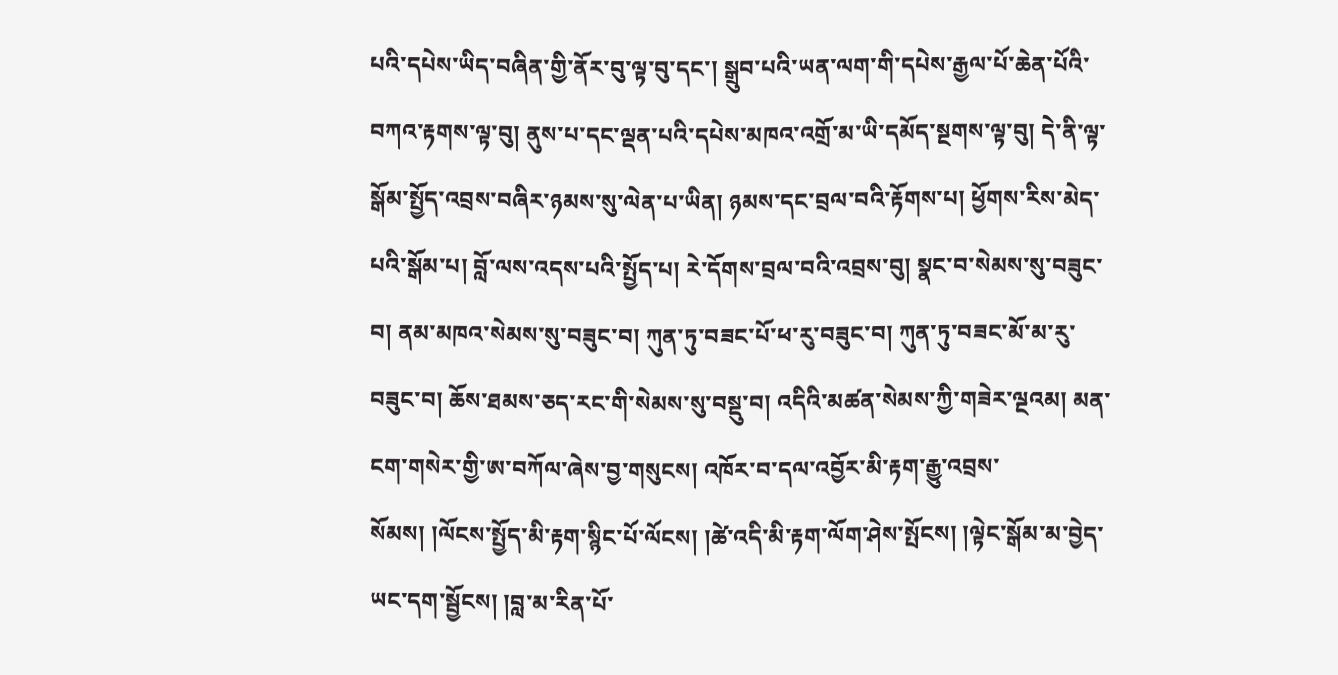པའི་དཔེས་ཡིད་བཞིན་གྱི་ནོར་བུ་ལྟ་བུ་དང་། སྒྲུབ་པའི་ཡན་ལག་གི་དཔེས་རྒྱལ་པོ་ཆེན་པོའི་བཀའ་རྟགས་ལྟ་བུ། ནུས་པ་དང་ལྡན་པའི་དཔེས་མཁའ་འགྲོ་མ་ཡི་དམོད་སྔགས་ལྟ་བུ། དེ་ནི་ལྟ་སྒོམ་སྤྱོད་འབྲས་བཞིར་ཉམས་སུ་ལེན་པ་ཡིན། ཉམས་དང་བྲལ་བའི་རྟོགས་པ། ཕྱོགས་རིས་མེད་པའི་སྒོམ་པ། བློ་ལས་འདས་པའི་སྤྱོད་པ། རེ་དོགས་བྲལ་བའི་འབྲས་བུ། སྣང་བ་སེམས་སུ་བཟུང་བ། ནམ་མཁའ་སེམས་སུ་བཟུང་བ། ཀུན་ཏུ་བཟང་པོ་ཕ་རུ་བཟུང་བ། ཀུན་ཏུ་བཟང་མོ་མ་རུ་བཟུང་བ། ཆོས་ཐམས་ཅད་རང་གི་སེམས་སུ་བསྡུ་བ། འདིའི་མཚན་སེམས་ཀྱི་གཟེར་ལྔའམ། མན་ངག་གསེར་གྱི་ཨ་བཀོལ་ཞེས་བྱ་གསུངས། འཁོར་བ་དལ་འབྱོར་མི་རྟག་རྒྱུ་འབྲས་སོམས། །ལོངས་སྤྱོད་མི་རྟག་སྙིང་པོ་ལོངས། །ཚེ་འདི་མི་རྟག་ལོག་ཤེས་སྤོངས། །ལྟེང་སྒོམ་མ་བྱེད་ཡང་དག་སྦྱོངས། །བླ་མ་རིན་པོ་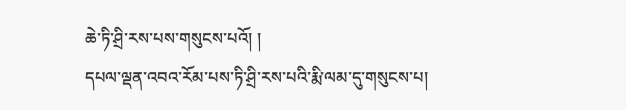ཆེ་ཏི་ཤྲི་རས་པས་གསུངས་པའོ། །
དཔལ་ལྡན་འབའ་རོམ་པས་ཏི་ཤྲི་རས་པའི་རྨི་ལམ་དུ་གསུངས་པ།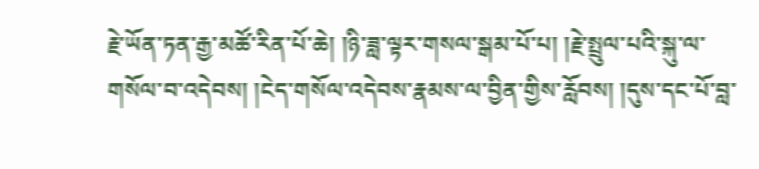རྗེ་ཡོན་ཏན་རྒྱ་མཚོ་རིན་པོ་ཆེ། །ཉི་ཟླ་ལྟར་གསལ་སྒམ་པོ་པ། །རྗེ་སྤྲུལ་པའི་སྐུ་ལ་གསོལ་བ་འདེབས། །ངེད་གསོལ་འདེབས་རྣམས་ལ་བྱིན་གྱིས་རློབས། །དུས་དང་པོ་བླ་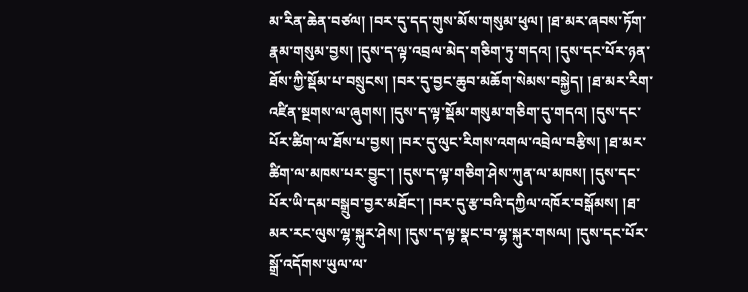མ་རིན་ཆེན་བཙལ། །བར་དུ་དད་གུས་མོས་གསུམ་ཕུལ། །ཐ་མར་ཞབས་ཏོག་རྣམ་གསུམ་བྱས། །དུས་ད་ལྟ་འབྲལ་མེད་གཅིག་ཏུ་གདའ། །དུས་དང་པོར་ཉན་ཐོས་ཀྱི་སྡོམ་པ་བསྲུངས། །བར་དུ་བྱང་ཆུབ་མཆོག་སེམས་བསྐྱེད། །ཐ་མར་རིག་འཛིན་སྔགས་ལ་ཞུགས། །དུས་ད་ལྟ་སྡོམ་གསུམ་གཅིག་དུ་གདའ། །དུས་དང་པོར་ཚིག་ལ་ཐོས་པ་བྱས། །བར་དུ་ལུང་རིགས་འགལ་འབྲེལ་བརྩིས། །ཐ་མར་ཚིག་ལ་མཁས་པར་བྱུང་། །དུས་ད་ལྟ་གཅིག་ཤེས་ཀུན་ལ་མཁས། །དུས་དང་པོར་ཡི་དམ་བསྒྲུབ་བྱར་མཐོང་། །བར་དུ་རྩ་བའི་དཀྱིལ་འཁོར་བསྒོམས། །ཐ་མར་རང་ལུས་ལྷ་སྐུར་ཤེས། །དུས་ད་ལྟ་སྣང་བ་ལྷ་སྐུར་གསལ། །དུས་དང་པོར་སྒྲོ་འདོགས་ཡུལ་ལ་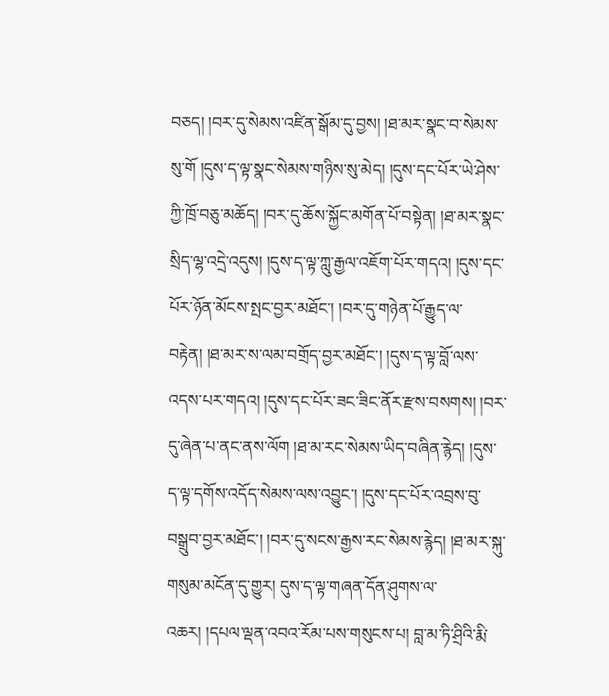བཅད། །བར་དུ་སེམས་འཛིན་སྒོམ་དུ་བྱས། །ཐ་མར་སྣང་བ་སེམས་སུ་གོ །དུས་ད་ལྟ་སྣང་སེམས་གཉིས་སུ་མེད། །དུས་དང་པོར་ཡེ་ཤེས་ཀྱི་ཁྲོ་བཅུ་མཆོད། །བར་དུ་ཆོས་སྐྱོང་མགོན་པོ་བསྟེན། །ཐ་མར་སྣང་སྲིད་ལྷ་འདྲེ་འདུས། །དུས་ད་ལྟ་ཀླུ་རྒྱལ་འཇོག་པོར་གདའ། །དུས་དང་པོར་ཉོན་མོངས་སྤང་བྱར་མཐོང་། །བར་དུ་གཉེན་པོ་རྒྱུད་ལ་བརྟེན། །ཐ་མར་ས་ལམ་བགྲོད་བྱར་མཐོང་། །དུས་ད་ལྟ་བློ་ལས་འདས་པར་གདའ། །དུས་དང་པོར་ཟང་ཟིང་ནོར་རྫས་བསགས། །བར་དུ་ཞེན་པ་ནང་ནས་ལོག །ཐ་མ་རང་སེམས་ཡིད་བཞིན་རྙེད། །དུས་ད་ལྟ་དགོས་འདོད་སེམས་ལས་འབྱུང་། །དུས་དང་པོར་འབྲས་བུ་བསྒྲུབ་བྱར་མཐོང་། །བར་དུ་སངས་རྒྱས་རང་སེམས་རྙེད། །ཐ་མར་སྐུ་གསུམ་མངོན་དུ་གྱུར། དུས་ད་ལྟ་གཞན་དོན་ཤུགས་ལ་འཆར། །དཔལ་ལྡན་འབའ་རོམ་པས་གསུངས་པ། བླ་མ་ཏི་ཤྲིའི་རྨི་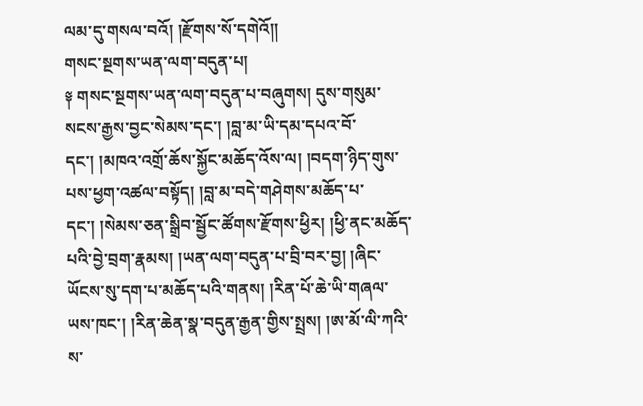ལམ་དུ་གསལ་བའོ། །རྫོགས་སོ་དགེའོ།།
གསང་སྔགས་ཡན་ལག་བདུན་པ།
༈ གསང་སྔགས་ཡན་ལག་བདུན་པ་བཞུགས། དུས་གསུམ་སངས་རྒྱས་བྱང་སེམས་དང་། །བླ་མ་ཡི་དམ་དཔའ་བོ་དང་། །མཁའ་འགྲོ་ཆོས་སྐྱོང་མཆོད་འོས་ལ། །བདག་ཉིད་གུས་པས་ཕྱག་འཚལ་བསྟོད། །བླ་མ་བདེ་གཤེགས་མཆོད་པ་དང་། །སེམས་ཅན་སྒྲིབ་སྦྱོང་ཚོགས་རྫོགས་ཕྱིར། །ཕྱི་ནང་མཆོད་པའི་བྱེ་བྲག་རྣམས། །ཡན་ལག་བདུན་པ་བྲི་བར་བྱ། །ཞིང་ཡོངས་སུ་དག་པ་མཆོད་པའི་གནས། །རིན་པོ་ཆེ་ཡི་གཞལ་ཡས་ཁང་། །རིན་ཆེན་སྣ་བདུན་རྒྱན་གྱིས་སྤྲས། །ཨ་མོ་ལི་ཀའི་ས་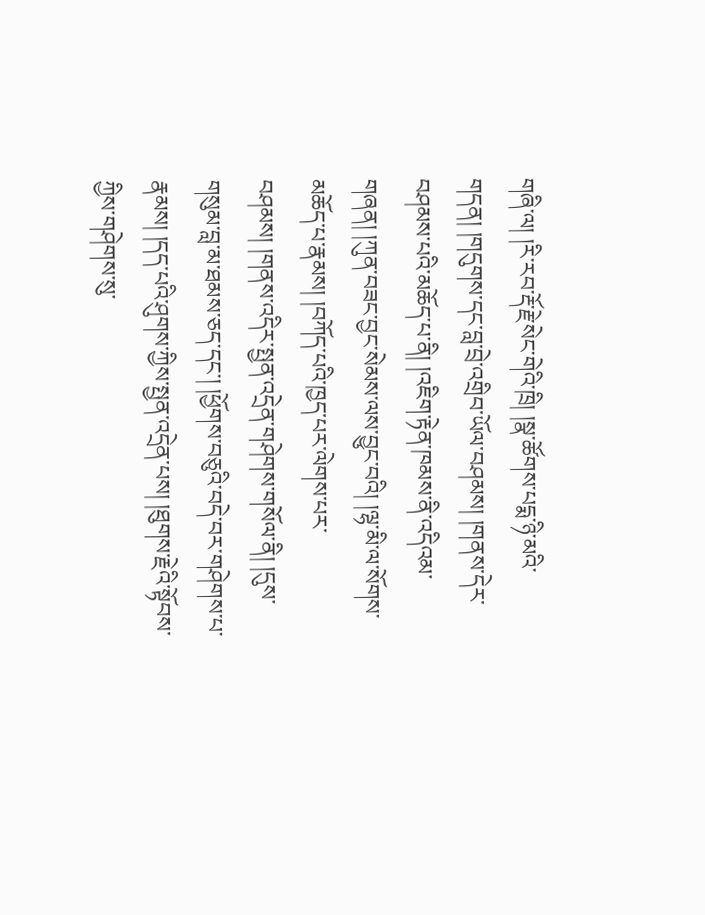གཞི་ལ། །རི་རབ་རྡོ་རྗེ་སེང་གེའི་ཁྲི། །སྣ་ཚོགས་པདྨ་ཉི་མའི་གདན། །གདུགས་དང་བླ་བྲེ་འགྲིབ་ཡོལ་བཤམས། །གནས་དེར་བཤམས་པའི་མཆོད་པ་ནི། །འཇིག་རྟེན་ཁམས་ནི་འདིའམ་གཞན། །ཀུན་བཟང་བྱང་སེམས་ལས་བྱུང་བའི། །ལྷ་མི་ལ་སོགས་མཆོད་པ་རྣམས། །བཀོད་པའི་ཁྱད་པར་ལེགས་པར་བཤམས། །གནས་འདིར་སྤྱན་འདྲེན་གཤེགས་གསོལ་ནི། །དུས་གསུམ་བླ་མ་ཐམས་ཅད་དང་། །ཕྱོགས་བཅུའི་བདེ་བར་གཤེགས་པ་རྣམས། །དད་པའི་ཤུགས་ཀྱིས་སྤྱན་འདྲེན་པས། །ཐུགས་རྗེའི་སྟོབས་ཀྱིས་གཤེགས་སུ་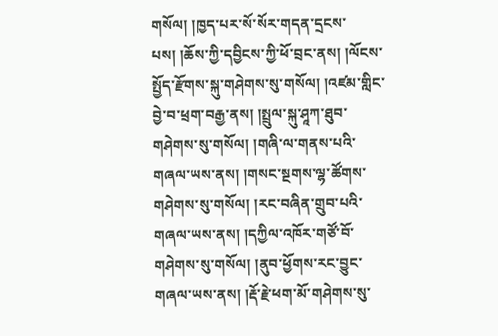གསོལ། །ཁྱད་པར་སོ་སོར་གདན་དྲངས་པས། །ཆོས་ཀྱི་དབྱིངས་ཀྱི་ཕོ་བྲང་ནས། །ལོངས་སྤྱོད་རྫོགས་སྐུ་གཤེགས་སུ་གསོལ། །འཛམ་གླིང་བྱེ་བ་ཕྲག་བརྒྱ་ནས། །སྤྲུལ་སྐུ་ཤཱཀ་ཐུབ་གཤེགས་སུ་གསོལ། །གཞི་ལ་གནས་པའི་གཞལ་ཡས་ནས། །གསང་སྔགས་ལྷ་ཚོགས་གཤེགས་སུ་གསོལ། །རང་བཞིན་གྲུབ་པའི་གཞལ་ཡས་ནས། །དཀྱིལ་འཁོར་གཙོ་བོ་གཤེགས་སུ་གསོལ། །ནུབ་ཕྱོགས་རང་བྱུང་གཞལ་ཡས་ནས། །རྡོ་རྗེ་ཕག་མོ་གཤེགས་སུ་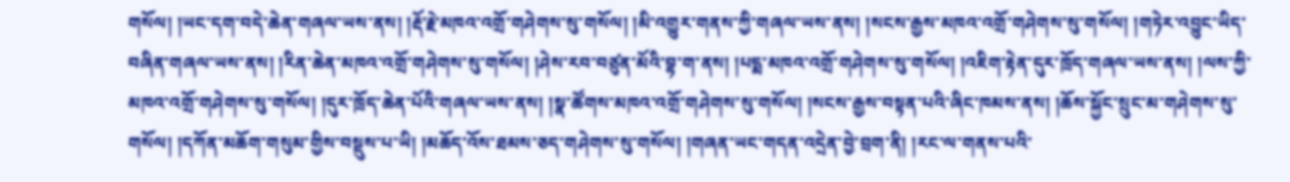གསོལ། །ཡང་དག་བདེ་ཆེན་གཞལ་ཡས་ནས། །རྡོ་རྗེ་མཁའ་འགྲོ་གཤེགས་སུ་གསོལ། །མི་འགྱུར་གནས་ཀྱི་གཞལ་ཡས་ནས། །སངས་རྒྱས་མཁའ་འགྲོ་གཤེགས་སུ་གསོལ། །གཏེར་འབྱུང་ཡིད་བཞིན་གཞལ་ཡས་ནས། །རིན་ཆེན་མཁའ་འགྲོ་གཤེགས་སུ་གསོལ། །ཤེས་རབ་བཙུན་མོའི་བྷ་ག་ནས། །པདྨ་མཁའ་འགྲོ་གཤེགས་སུ་གསོལ། །འཇིག་རྟེན་དུར་ཁྲོད་གཞལ་ཡས་ནས། །ལས་ཀྱི་མཁའ་འགྲོ་གཤེགས་སུ་གསོལ། །དུར་ཁྲོད་ཆེན་པོའི་གཞལ་ཡས་ནས། །སྣ་ཚོགས་མཁའ་འགྲོ་གཤེགས་སུ་གསོལ། །སངས་རྒྱས་བསྟན་པའི་ཞིང་ཁམས་ནས། །ཆོས་སྐྱོང་སྲུང་མ་གཤེགས་སུ་གསོལ། །དཀོན་མཆོག་གསུམ་གྱིས་བསྡུས་པ་ཡི། །མཆོད་འོས་ཐམས་ཅད་གཤེགས་སུ་གསོལ། །གཞན་ཡང་གདན་འདྲེན་བྱེ་བྲག་ནི། །རང་ལ་གནས་པའི་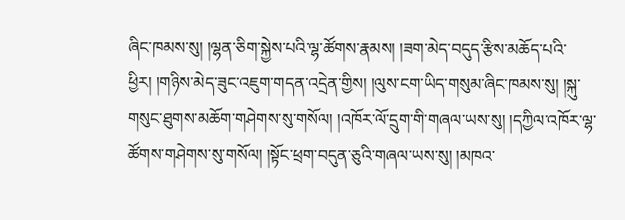ཞིང་ཁམས་སུ། །ལྷན་ཅིག་སྐྱེས་པའི་ལྷ་ཚོགས་རྣམས། །ཟག་མེད་བདུད་རྩིས་མཆོད་པའི་ཕྱིར། །གཉིས་མེད་ཟུང་འཇུག་གདན་འདྲེན་གྱིས། །ལུས་ངག་ཡིད་གསུམ་ཞིང་ཁམས་སུ། །སྐུ་གསུང་ཐུགས་མཆོག་གཤེགས་སུ་གསོལ། །འཁོར་ལོ་དྲུག་གི་གཞལ་ཡས་སུ། །དཀྱིལ་འཁོར་ལྷ་ཚོགས་གཤེགས་སུ་གསོལ། །སྟོང་ཕྲག་བདུན་ཅུའི་གཞལ་ཡས་སུ། །མཁའ་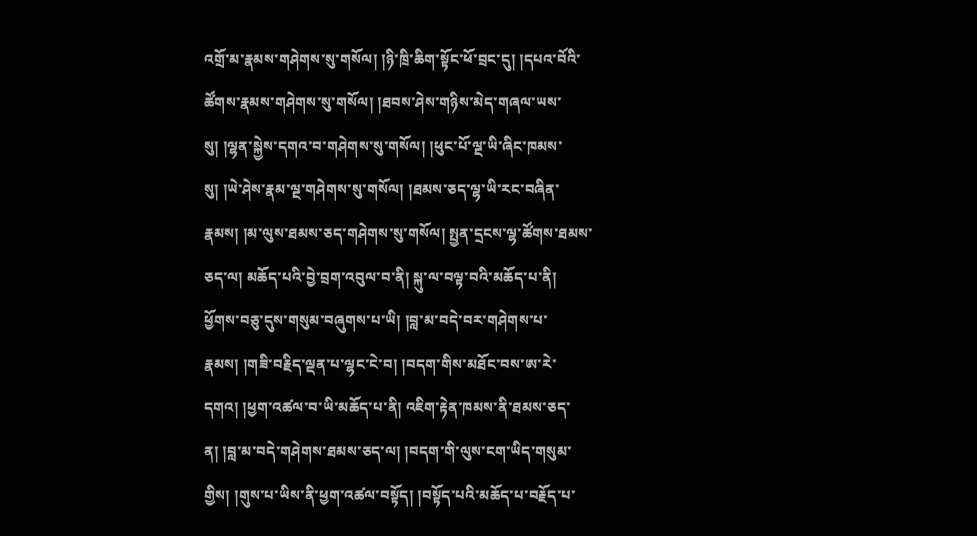འགྲོ་མ་རྣམས་གཤེགས་སུ་གསོལ། །ཉི་ཁྲི་ཆིག་སྟོང་ཕོ་བྲང་དུ། །དཔའ་བོའི་ཚོགས་རྣམས་གཤེགས་སུ་གསོལ། །ཐབས་ཤེས་གཉིས་མེད་གཞལ་ཡས་སུ། །ལྷན་སྐྱེས་དགའ་བ་གཤེགས་སུ་གསོལ། །ཕུང་པོ་ལྔ་ཡི་ཞིང་ཁམས་སུ། །ཡེ་ཤེས་རྣམ་ལྔ་གཤེགས་སུ་གསོལ། །ཐམས་ཅད་ལྷ་ཡི་རང་བཞིན་རྣམས། །མ་ལུས་ཐམས་ཅད་གཤེགས་སུ་གསོལ། སྤྱན་དྲངས་ལྷ་ཚོགས་ཐམས་ཅད་ལ། མཆོད་པའི་བྱེ་བྲག་འབུལ་བ་ནི། སྐུ་ལ་བལྟ་བའི་མཆོད་པ་ནི། ཕྱོགས་བཅུ་དུས་གསུམ་བཞུགས་པ་ཡི། །བླ་མ་བདེ་བར་གཤེགས་པ་རྣམས། །གཟི་བརྗིད་ལྡན་པ་ལྷང་ངེ་བ། །བདག་གིས་མཐོང་བས་ཨ་རེ་དགའ། །ཕྱག་འཚལ་བ་ཡི་མཆོད་པ་ནི། འཇིག་རྟེན་ཁམས་ནི་ཐམས་ཅད་ན། །བླ་མ་བདེ་གཤེགས་ཐམས་ཅད་ལ། །བདག་གི་ལུས་ངག་ཡིད་གསུམ་གྱིས། །གུས་པ་ཡིས་ནི་ཕྱག་འཚལ་བསྟོད། །བསྟོད་པའི་མཆོད་པ་བརྗོད་པ་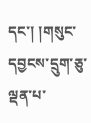དང་། །གསུང་དབྱངས་དྲུག་ཅུ་ལྡན་པ་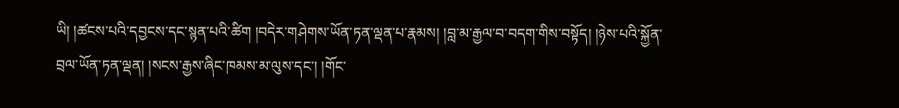ཡི། །ཚངས་པའི་དབྱངས་དང་སྙན་པའི་ཚིག །བདེར་གཤེགས་ཡོན་ཏན་ལྡན་པ་རྣམས། །བླ་མ་རྒྱལ་བ་བདག་གིས་བསྟོད། །ཉེས་པའི་སྐྱོན་བྲལ་ཡོན་ཏན་ལྡན། །སངས་རྒྱས་ཞིང་ཁམས་མ་ལུས་དང་། །གོང་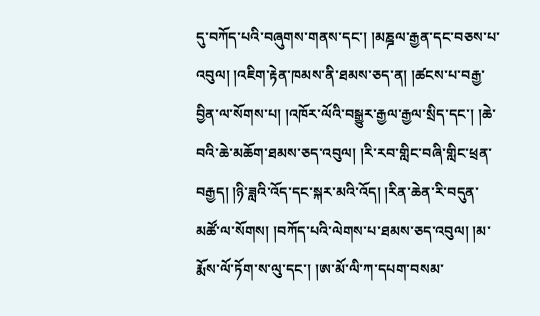དུ་བཀོད་པའི་བཞུགས་གནས་དང་། །མཎྜལ་རྒྱན་དང་བཅས་པ་འབུལ། །འཇིག་རྟེན་ཁམས་ནི་ཐམས་ཅད་ན། །ཚངས་པ་བརྒྱ་བྱིན་ལ་སོགས་པ། །འཁོར་ལོའི་བསྒྱུར་རྒྱལ་རྒྱལ་སྲིད་དང་། །ཆེ་བའི་ཆེ་མཆོག་ཐམས་ཅད་འབུལ། །རི་རབ་གླིང་བཞི་གླིང་ཕྲན་བརྒྱད། །ཉི་ཟླའི་འོད་དང་སྐར་མའི་འོད། །རིན་ཆེན་རི་བདུན་མཚོ་ལ་སོགས། །བཀོད་པའི་ལེགས་པ་ཐམས་ཅད་འབུལ། །མ་རྨོས་ལོ་ཏོག་ས་ལུ་དང་། །ཨ་མོ་ལི་ཀ་དཔག་བསམ་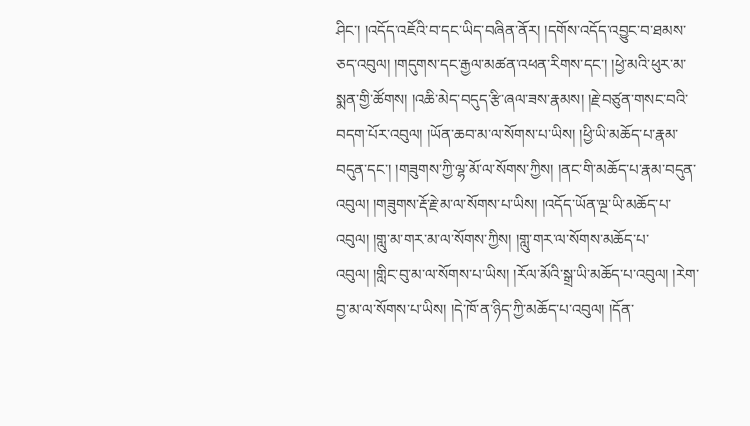ཤིང་། །འདོད་འཇོའི་བ་དང་ཡིད་བཞིན་ནོར། །དགོས་འདོད་འབྱུང་བ་ཐམས་ཅད་འབུལ། །གདུགས་དང་རྒྱལ་མཚན་འཕན་རིགས་དང་། །ཕྱེ་མའི་ཕུར་མ་སྨན་གྱི་ཚོགས། །འཆི་མེད་བདུད་རྩི་ཞལ་ཟས་རྣམས། །རྗེ་བཙུན་གསང་བའི་བདག་པོར་འབུལ། །ཡོན་ཆབ་མ་ལ་སོགས་པ་ཡིས། །ཕྱི་ཡི་མཆོད་པ་རྣམ་བདུན་དང་། །གཟུགས་ཀྱི་ལྷ་མོ་ལ་སོགས་ཀྱིས། །ནང་གི་མཆོད་པ་རྣམ་བདུན་འབུལ། །གཟུགས་རྡོ་རྗེ་མ་ལ་སོགས་པ་ཡིས། །འདོད་ཡོན་ལྔ་ཡི་མཆོད་པ་འབུལ། །གླུ་མ་གར་མ་ལ་སོགས་ཀྱིས། །གླུ་གར་ལ་སོགས་མཆོད་པ་འབུལ། །གླིང་བུ་མ་ལ་སོགས་པ་ཡིས། །རོལ་མོའི་སྒྲ་ཡི་མཆོད་པ་འབུལ། །རེག་བྱ་མ་ལ་སོགས་པ་ཡིས། །དེ་ཁོ་ན་ཉིད་ཀྱི་མཆོད་པ་འབུལ། །དོན་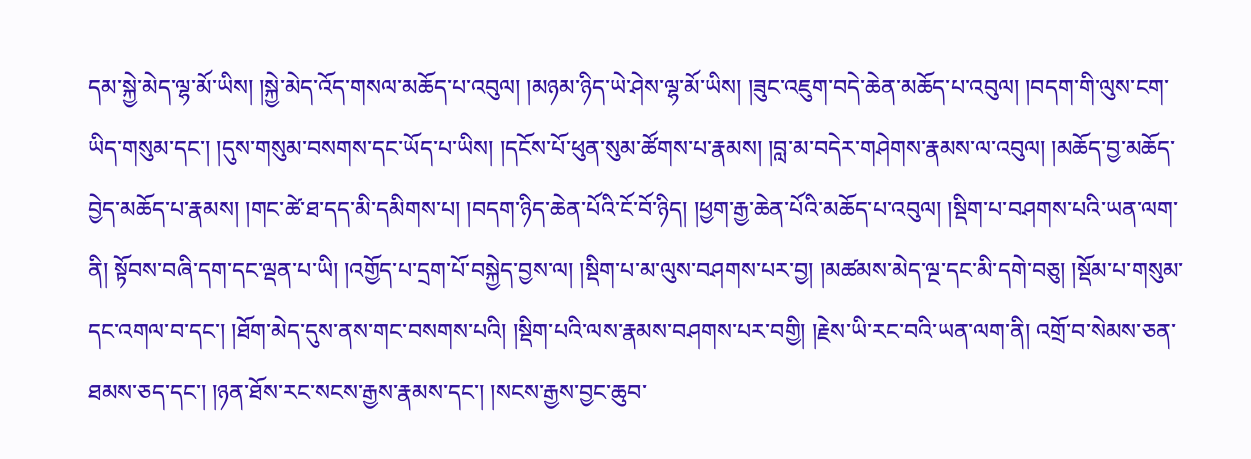དམ་སྐྱེ་མེད་ལྷ་མོ་ཡིས། །སྐྱེ་མེད་འོད་གསལ་མཆོད་པ་འབུལ། །མཉམ་ཉིད་ཡེ་ཤེས་ལྷ་མོ་ཡིས། །ཟུང་འཇུག་བདེ་ཆེན་མཆོད་པ་འབུལ། །བདག་གི་ལུས་ངག་ཡིད་གསུམ་དང་། །དུས་གསུམ་བསགས་དང་ཡོད་པ་ཡིས། །དངོས་པོ་ཕུན་སུམ་ཚོགས་པ་རྣམས། །བླ་མ་བདེར་གཤེགས་རྣམས་ལ་འབུལ། །མཆོད་བྱ་མཆོད་བྱེད་མཆོད་པ་རྣམས། །གང་ཚེ་ཐ་དད་མི་དམིགས་པ། །བདག་ཉིད་ཆེན་པོའི་ངོ་བོ་ཉིད། །ཕྱག་རྒྱ་ཆེན་པོའི་མཆོད་པ་འབུལ། །སྡིག་པ་བཤགས་པའི་ཡན་ལག་ནི། སྟོབས་བཞི་དག་དང་ལྡན་པ་ཡི། །འགྱོད་པ་དྲག་པོ་བསྐྱེད་བྱས་ལ། །སྡིག་པ་མ་ལུས་བཤགས་པར་བྱ། །མཚམས་མེད་ལྔ་དང་མི་དགེ་བཅུ། །སྡོམ་པ་གསུམ་དང་འགལ་བ་དང་། །ཐོག་མེད་དུས་ནས་གང་བསགས་པའི། །སྡིག་པའི་ལས་རྣམས་བཤགས་པར་བགྱི། །རྗེས་ཡི་རང་བའི་ཡན་ལག་ནི། འགྲོ་བ་སེམས་ཅན་ཐམས་ཅད་དང་། །ཉན་ཐོས་རང་སངས་རྒྱས་རྣམས་དང་། །སངས་རྒྱས་བྱང་ཆུབ་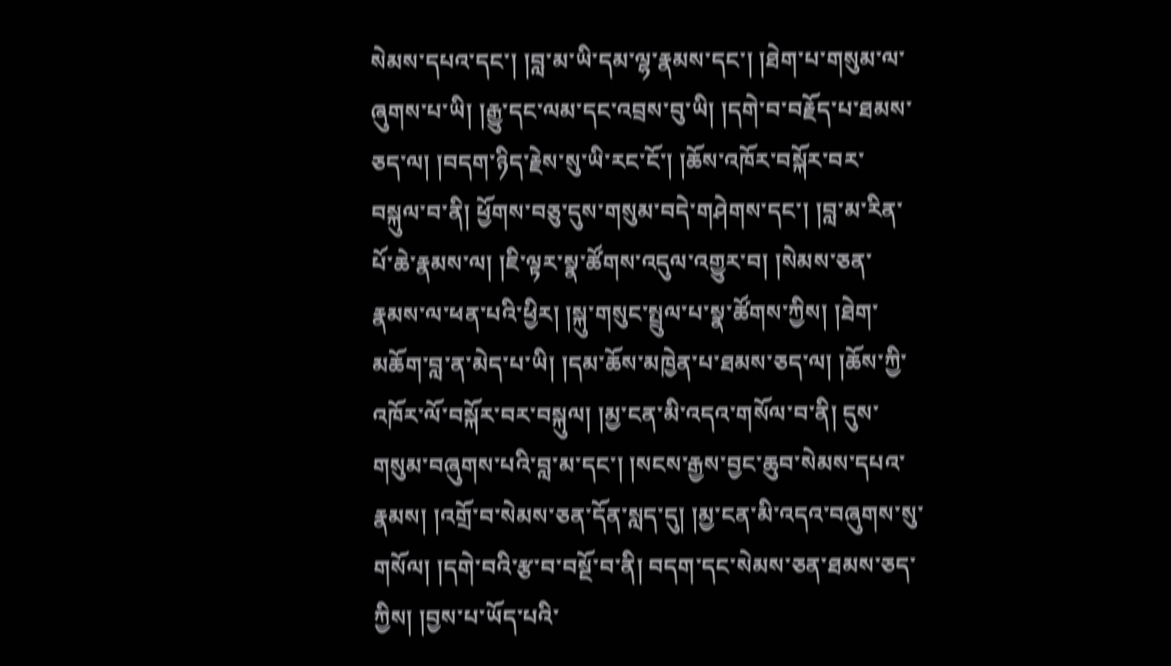སེམས་དཔའ་དང་། །བླ་མ་ཡི་དམ་ལྷ་རྣམས་དང་། །ཐེག་པ་གསུམ་ལ་ཞུགས་པ་ཡི། །རྒྱུ་དང་ལམ་དང་འབྲས་བུ་ཡི། །དགེ་བ་བརྗོད་པ་ཐམས་ཅད་ལ། །བདག་ཉིད་རྗེས་སུ་ཡི་རང་ངོ་། །ཆོས་འཁོར་བསྐོར་བར་བསྐུལ་བ་ནི། ཕྱོགས་བཅུ་དུས་གསུམ་བདེ་གཤེགས་དང་། །བླ་མ་རིན་པོ་ཆེ་རྣམས་ལ། །ཇི་ལྟར་སྣ་ཚོགས་འདུལ་འགྱུར་བ། །སེམས་ཅན་རྣམས་ལ་ཕན་པའི་ཕྱིར། །སྐུ་གསུང་སྤྲུལ་པ་སྣ་ཚོགས་ཀྱིས། །ཐེག་མཆོག་བླ་ན་མེད་པ་ཡི། །དམ་ཆོས་མཁྱེན་པ་ཐམས་ཅད་ལ། །ཆོས་ཀྱི་འཁོར་ལོ་བསྐོར་བར་བསྐུལ། །མྱ་ངན་མི་འདའ་གསོལ་བ་ནི། དུས་གསུམ་བཞུགས་པའི་བླ་མ་དང་། །སངས་རྒྱས་བྱང་ཆུབ་སེམས་དཔའ་རྣམས། །འགྲོ་བ་སེམས་ཅན་དོན་སླད་དུ། །མྱ་ངན་མི་འདའ་བཞུགས་སུ་གསོལ། །དགེ་བའི་རྩ་བ་བསྔོ་བ་ནི། བདག་དང་སེམས་ཅན་ཐམས་ཅད་ཀྱིས། །བྱས་པ་ཡོད་པའི་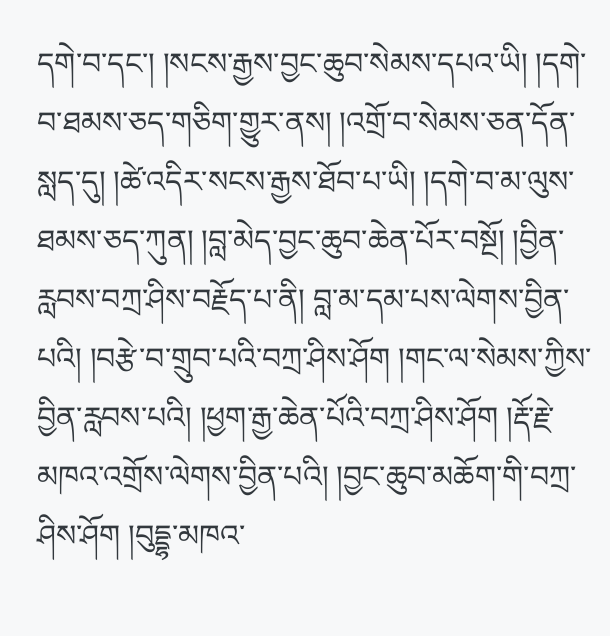དགེ་བ་དང་། །སངས་རྒྱས་བྱང་ཆུབ་སེམས་དཔའ་ཡི། །དགེ་བ་ཐམས་ཅད་གཅིག་གྱུར་ནས། །འགྲོ་བ་སེམས་ཅན་དོན་སླད་དུ། །ཚེ་འདིར་སངས་རྒྱས་ཐོབ་པ་ཡི། །དགེ་བ་མ་ལུས་ཐམས་ཅད་ཀུན། །བླ་མེད་བྱང་ཆུབ་ཆེན་པོར་བསྔོ། །བྱིན་རླབས་བཀྲ་ཤིས་བརྗོད་པ་ནི། བླ་མ་དམ་པས་ལེགས་བྱིན་པའི། །བརྩེ་བ་གྲུབ་པའི་བཀྲ་ཤིས་ཤོག །གང་ལ་སེམས་ཀྱིས་བྱིན་རླབས་པའི། །ཕྱག་རྒྱ་ཆེན་པོའི་བཀྲ་ཤིས་ཤོག །རྡོ་རྗེ་མཁའ་འགྲོས་ལེགས་བྱིན་པའི། །བྱང་ཆུབ་མཆོག་གི་བཀྲ་ཤིས་ཤོག །བུདྡྷ་མཁའ་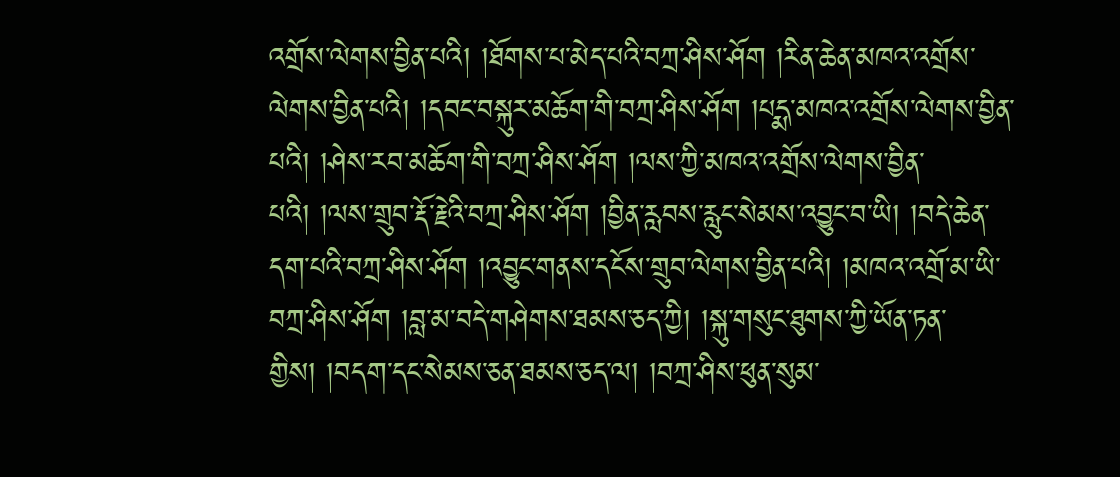འགྲོས་ལེགས་བྱིན་པའི། །ཐོགས་པ་མེད་པའི་བཀྲ་ཤིས་ཤོག །རིན་ཆེན་མཁའ་འགྲོས་ལེགས་བྱིན་པའི། །དབང་བསྐུར་མཆོག་གི་བཀྲ་ཤིས་ཤོག །པདྨ་མཁའ་འགྲོས་ལེགས་བྱིན་པའི། །ཤེས་རབ་མཆོག་གི་བཀྲ་ཤིས་ཤོག །ལས་ཀྱི་མཁའ་འགྲོས་ལེགས་བྱིན་པའི། །ལས་གྲུབ་རྡོ་རྗེའི་བཀྲ་ཤིས་ཤོག །བྱིན་རླབས་རླུང་སེམས་འབྱུང་བ་ཡི། །བདེ་ཆེན་དག་པའི་བཀྲ་ཤིས་ཤོག །འབྱུང་གནས་དངོས་གྲུབ་ལེགས་བྱིན་པའི། །མཁའ་འགྲོ་མ་ཡི་བཀྲ་ཤིས་ཤོག །བླ་མ་བདེ་གཤེགས་ཐམས་ཅད་ཀྱི། །སྐུ་གསུང་ཐུགས་ཀྱི་ཡོན་ཏན་གྱིས། །བདག་དང་སེམས་ཅན་ཐམས་ཅད་ལ། །བཀྲ་ཤིས་ཕུན་སུམ་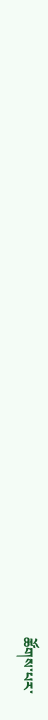ཚོགས་པར་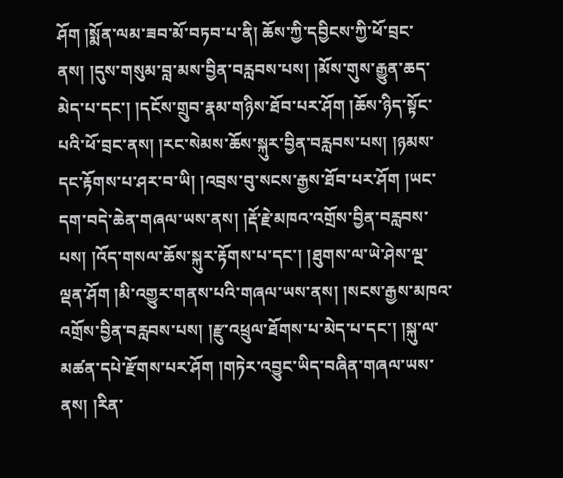ཤོག །སྨོན་ལམ་ཟབ་མོ་བཏབ་པ་ནི། ཆོས་ཀྱི་དབྱིངས་ཀྱི་ཕོ་བྲང་ནས། །དུས་གསུམ་བླ་མས་བྱིན་བརླབས་པས། །མོས་གུས་རྒྱུན་ཆད་མེད་པ་དང་། །དངོས་གྲུབ་རྣམ་གཉིས་ཐོབ་པར་ཤོག །ཆོས་ཉིད་སྟོང་པའི་ཕོ་བྲང་ནས། །རང་སེམས་ཆོས་སྐུར་བྱིན་བརླབས་པས། །ཉམས་དང་རྟོགས་པ་ཤར་བ་ཡི། །འབྲས་བུ་སངས་རྒྱས་ཐོབ་པར་ཤོག །ཡང་དག་བདེ་ཆེན་གཞལ་ཡས་ནས། །རྡོ་རྗེ་མཁའ་འགྲོས་བྱིན་བརླབས་པས། །འོད་གསལ་ཆོས་སྐུར་རྟོགས་པ་དང་། །ཐུགས་ལ་ཡེ་ཤེས་ལྔ་ལྡན་ཤོག །མི་འགྱུར་གནས་པའི་གཞལ་ཡས་ནས། །སངས་རྒྱས་མཁའ་འགྲོས་བྱིན་བརླབས་པས། །རྫུ་འཕྲུལ་ཐོགས་པ་མེད་པ་དང་། །སྐུ་ལ་མཚན་དཔེ་རྫོགས་པར་ཤོག །གཏེར་འབྱུང་ཡིད་བཞིན་གཞལ་ཡས་ནས། །རིན་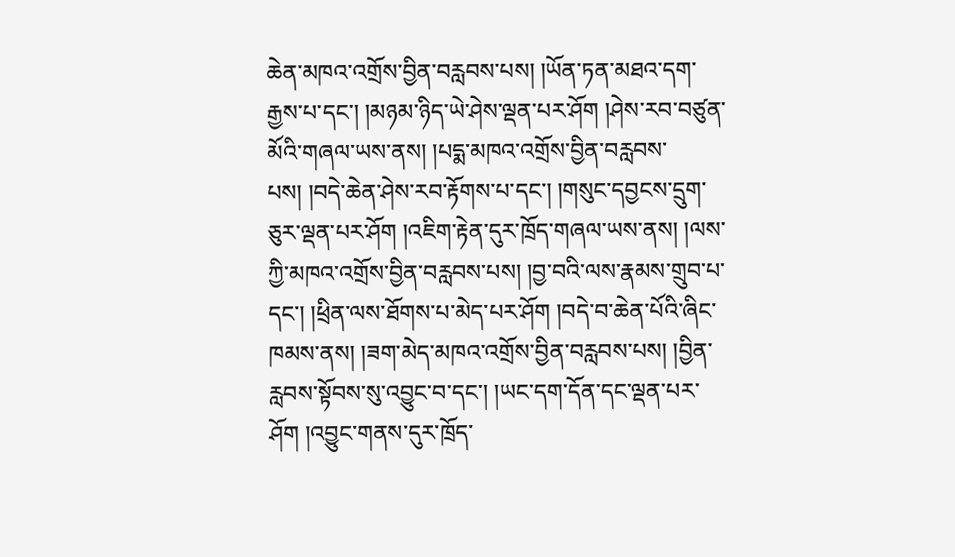ཆེན་མཁའ་འགྲོས་བྱིན་བརླབས་པས། །ཡོན་ཏན་མཐའ་དག་རྒྱས་པ་དང་། །མཉམ་ཉིད་ཡེ་ཤེས་ལྡན་པར་ཤོག །ཤེས་རབ་བཙུན་མོའི་གཞལ་ཡས་ནས། །པདྨ་མཁའ་འགྲོས་བྱིན་བརླབས་པས། །བདེ་ཆེན་ཤེས་རབ་རྟོགས་པ་དང་། །གསུང་དབྱངས་དྲུག་ཅུར་ལྡན་པར་ཤོག །འཇིག་རྟེན་དུར་ཁྲོད་གཞལ་ཡས་ནས། །ལས་ཀྱི་མཁའ་འགྲོས་བྱིན་བརླབས་པས། །བྱ་བའི་ལས་རྣམས་གྲུབ་པ་དང་། །ཕྲིན་ལས་ཐོགས་པ་མེད་པར་ཤོག །བདེ་བ་ཆེན་པོའི་ཞིང་ཁམས་ནས། །ཟག་མེད་མཁའ་འགྲོས་བྱིན་བརླབས་པས། །བྱིན་རླབས་སྟོབས་སུ་འབྱུང་བ་དང་། །ཡང་དག་དོན་དང་ལྡན་པར་ཤོག །འབྱུང་གནས་དུར་ཁྲོད་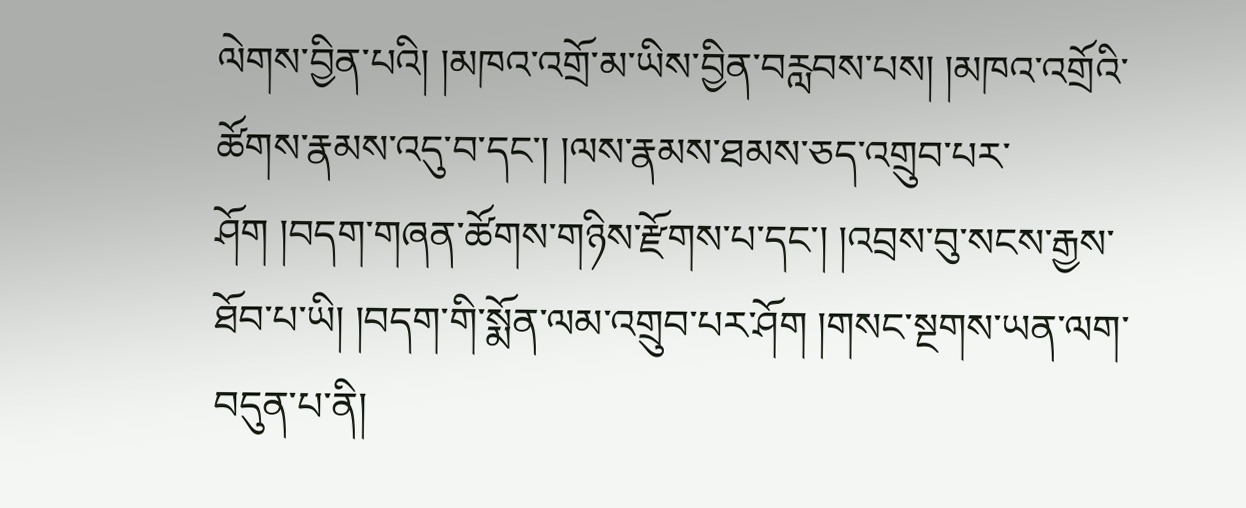ལེགས་བྱིན་པའི། །མཁའ་འགྲོ་མ་ཡིས་བྱིན་བརླབས་པས། །མཁའ་འགྲོའི་ཚོགས་རྣམས་འདུ་བ་དང་། །ལས་རྣམས་ཐམས་ཅད་འགྲུབ་པར་ཤོག །བདག་གཞན་ཚོགས་གཉིས་རྫོགས་པ་དང་། །འབྲས་བུ་སངས་རྒྱས་ཐོབ་པ་ཡི། །བདག་གི་སྨོན་ལམ་འགྲུབ་པར་ཤོག །གསང་སྔགས་ཡན་ལག་བདུན་པ་ནི།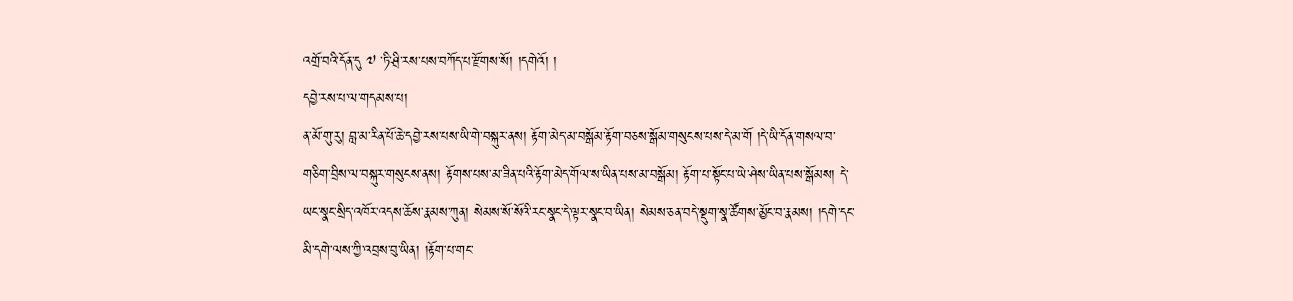འགྲོ་བའི་དོན་དུ ༧ ་ཏི་ཤྲི་རས་པས་བཀོད་པ་རྫོགས་སོ། །དགེའོ། །
དབྱེ་རས་པ་ལ་གདམས་པ།
ན་མོ་གུ་རུ། བླ་མ་རིན་པོ་ཆེ་དབྱེ་རས་པས་ཡི་གེ་བསྐུར་ནས། རྟོག་མེད་མ་བསྒོམ་རྟོག་བཅས་སྒོམ་གསུངས་པས་དེ་མ་གོ །དེ་ཡི་དོན་གསལ་བ་གཅིག་བྲིས་ལ་བསྐུར་གསུངས་ནས། རྟོགས་པས་མ་ཟིན་པའི་རྟོག་མེད་གོལ་ས་ཡིན་པས་མ་བསྒོམ། རྟོག་པ་སྟོང་པ་ཡེ་ཤེས་ཡིན་པས་སྒོམས། དེ་ཡང་སྣང་སྲིད་འཁོར་འདས་ཆོས་རྣམས་ཀུན། སེམས་སོ་སོའི་རང་སྣང་དེ་ལྟར་སྣང་བ་ཡིན། སེམས་ཅན་བདེ་སྡུག་སྣ་ཚོགས་མྱོང་བ་རྣམས། །དགེ་དང་མི་དགེ་ལས་ཀྱི་འབྲས་བུ་ཡིན། །རྟོག་པ་གང་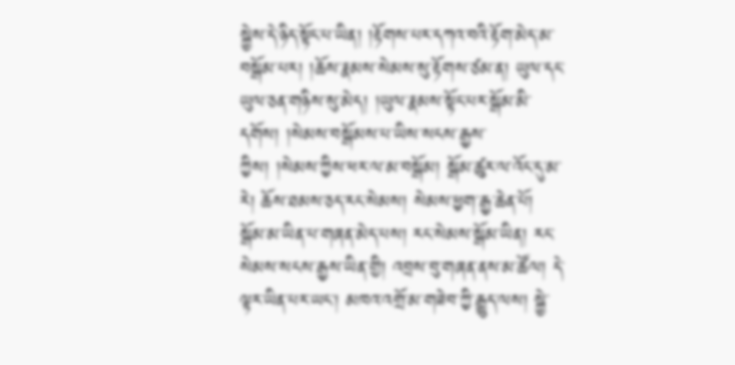སྐྱེས་དེ་ཉིད་སྟོང་པ་ཡིན། །རྟོགས་པར་དཀའ་བའི་རྟོག་མེད་མ་བསྒོམ་པར། །ཆོས་རྣམས་སེམས་སུ་རྟོགས་ཙམ་ན། ཡུལ་དང་ཡུལ་ཅན་གཉིས་སུ་མེད། །ཡུལ་རྣམས་སྟོང་པར་སྒོམ་མི་དགོས། །སེམས་བསྒོམས་པ་ཡིས་སངས་རྒྱས་ཀྱིས། །སེམས་ཀྱིས་ཕར་ལ་མ་བསྒོམ། སྒོམ་ཚུར་ལ་འོང་དུ་མ་རེ། ཆོས་ཐམས་ཅད་རང་སེམས། སེམས་ཕྱག་རྒྱ་ཆེན་པོ། སྒོམ་མ་ཡིན་པ་གཞན་མེད་པས། རང་སེམས་སྒོམ་ཡིན། རང་སེམས་སངས་རྒྱས་ཡིན་གྱི། འབྲས་བུ་གཞན་ནས་མ་ཚོལ། དེ་ལྟར་ཡིན་པར་ཡང་། མཁའ་འགྲོ་མ་གཟེབ་ཀྱི་རྒྱུད་ལས། སྐྱེ་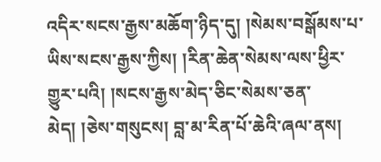འདིར་སངས་རྒྱས་མཆོག་ཉིད་དུ། །སེམས་བསྒོམས་པ་ཡིས་སངས་རྒྱས་ཀྱིས། །རིན་ཆེན་སེམས་ལས་ཕྱིར་གྱུར་པའི། །སངས་རྒྱས་མེད་ཅིང་སེམས་ཅན་མེད། །ཅེས་གསུངས། བླ་མ་རིན་པོ་ཆེའི་ཞལ་ནས།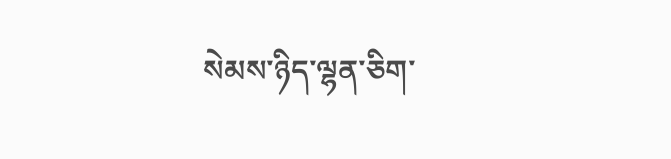སེམས་ཉིད་ལྷན་ཅིག་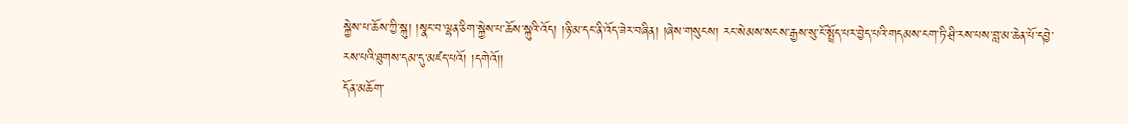སྐྱེས་པ་ཆོས་ཀྱི་སྐུ། །སྣང་བ་ལྷན་ཅིག་སྐྱེས་པ་ཆོས་སྐུའི་འོད། །ཉི་མ་དང་ནི་འོད་ཟེར་བཞིན། །ཞེས་གསུངས། རང་སེམས་སངས་རྒྱས་སུ་ངོ་སྤྲོད་པར་བྱེད་པའི་གདམས་ངག་ཏི་ཤྲི་རས་པས་བླ་མ་ཆེན་པོ་དབྱེ་རས་པའི་ཐུགས་དམ་དུ་མཛད་པའོ། །དགེའོ།།
དོན་མཆོག་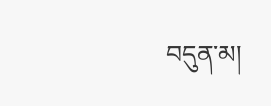བདུན་མ།